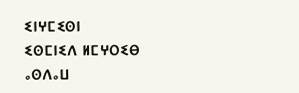ⵉⵏⵖⵎⵉⵙⵏ
ⵉⵙⵎⵏⵉⴷ ⵍⵎⵖⵔⵉⴱ ⴰⵙⴷⴰⵡ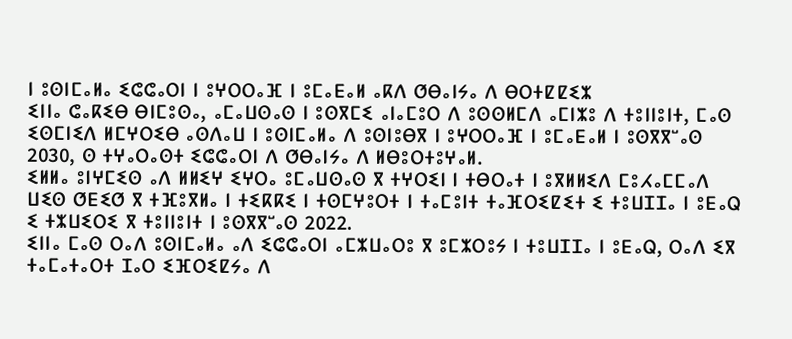ⵏ ⵓⵙⵏⵎⴰⵍⴰ ⵉⵛⵛⴰⵔⵏ ⵏ ⵓⵖⵔⵔⴰⴼ ⵏ ⵓⵎⴰⴹⴰⵍ ⴰⴽⴷ ⵚⴱⴰⵏⵢⴰ ⴷ ⴱⵔⵜⵇⵇⵉⵣ
ⵉⵏⵏⴰ ⵛⴰⴽⵉⴱ ⴱⵏⵎⵓⵙⴰ, ⴰⵎⴰⵡⵙⴰⵙ ⵏ ⵓⵙⴳⵎⵉ ⴰⵏⴰⵎⵓⵔ ⴷ ⵓⵙⵙⵍⵎⴷ ⴰⵎⵏⵣⵓ ⴷ ⵜⵓⵏⵏⵓⵏⵜ, ⵎⴰⵙ ⵉⵙⵎⵏⵉⴷ ⵍⵎⵖⵔⵉⴱ ⴰⵙⴷⴰⵡ ⵏ ⵓⵙⵏⵎⴰⵍⴰ ⴷ ⵓⵙⵏⵓⴱⴳ ⵏ ⵓⵖⵔⵔⴰⴼ ⵏ ⵓⵎⴰⴹⴰⵍ ⵏ ⵓⵙⴳⴳⵯⴰⵙ 2030, ⵙ ⵜⵖⴰⵔⴰⵙⵜ ⵉⵛⵛⴰⵔⵏ ⴷ ⵚⴱⴰⵏⵢⴰ ⴷ ⵍⴱⵓⵔⵜⵓⵖⴰⵍ.
ⵉⵍⵍⴰ ⵓⵏⵖⵎⵉⵙ ⴰⴷ ⵍⵍⵉⵖ ⵉⵖⵔⴰ ⵓⵎⴰⵡⵙⴰⵙ ⴳ ⵜⵖⵔⵉⵏ ⵏ ⵜⴱⵔⴰⵜ ⵏ ⵓⴳⵍⵍⵉⴷ ⵎⵓⵃⴰⵎⵎⴰⴷ ⵡⵉⵙ ⵚⴹⵉⵚ ⴳ ⵜⴼⵓⴳⵍⴰ ⵏ ⵜⵉⴽⴽⵉ ⵏ ⵜⵙⵎⵖⵓⵔⵜ ⵏ ⵜⴰⵎⵓⵏⵜ ⵜⴰⴼⵔⵉⵇⵉⵜ ⵉ ⵜⵓⵡⵊⵊⴰ ⵏ ⵓⴹⴰⵕ ⵉ ⵜⵣⵡⵉⵔⵉ ⴳ ⵜⵓⵏⵏⵓⵏⵜ ⵏ ⵓⵙⴳⴳⵯⴰⵙ 2022.
ⵉⵏⵏⴰ ⵎⴰⵙ ⵔⴰⴷ ⵓⵙⵏⵎⴰⵍⴰ ⴰⴷ ⵉⵛⵛⴰⵔⵏ ⴰⵎⵣⵡⴰⵔⵓ ⴳ ⵓⵎⵣⵔⵓⵢ ⵏ ⵜⵓⵡⵊⵊⴰ ⵏ ⵓⴹⴰⵕ, ⵔⴰⴷ ⵉⴳ ⵜⴰⵎⴰⵜⴰⵔⵜ ⵊⴰⵔ ⵉⴼⵔⵉⵇⵢⴰ ⴷ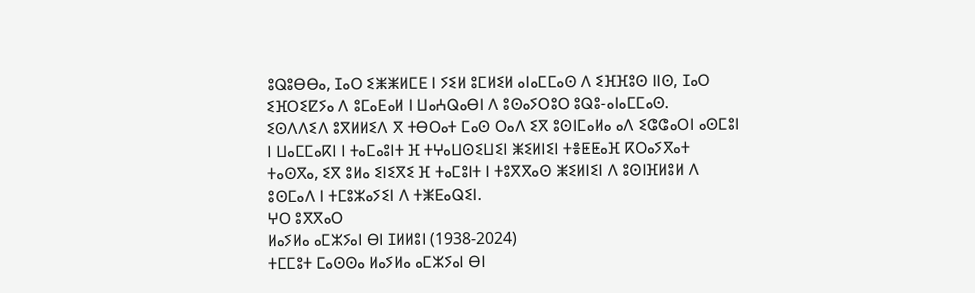ⵓⵕⵓⴱⴱⴰ, ⵊⴰⵔ ⵉⵥⵥⵍⵎⴹ ⵏ ⵢⵉⵍ ⵓⵎⵍⵉⵍ ⴰⵏⴰⵎⵎⴰⵙ ⴷ ⵉⴼⴼⵓⵙ ⵏⵏⵙ, ⵊⴰⵔ ⵉⴼⵔⵉⵇⵢⴰ ⴷ ⵓⵎⴰⴹⴰⵍ ⵏ ⵡⴰⵄⵕⴰⴱⵏ ⴷ ⵓⵙⴰⵢⵔⵓⵔ ⵓⵕⵓ-ⴰⵏⴰⵎⵎⴰⵙ.
ⵉⵙⴷⴷⵉⴷ ⵓⴳⵍⵍⵉⴷ ⴳ ⵜⴱⵔⴰⵜ ⵎⴰⵙ ⵔⴰⴷ ⵉⴳ ⵓⵙⵏⵎⴰⵍⴰ ⴰⴷ ⵉⵛⵛⴰⵔⵏ ⴰⵙⵎⵓⵏ ⵏ ⵡⴰⵎⵎⴰⴽⵏ ⵏ ⵜⴰⵎⴰⵓⵏⵜ ⴼ ⵜⵖⴰⵡⵙⵉⵡⵉⵏ ⵥⵉⵍⵏⵉⵏ ⵜⴻⵟⵟⴰⴼ ⴽⵔⴰⵢⴳⴰⵜ ⵜⴰⵙⴳⴰ, ⵉⴳ ⵓⵍⴰ ⵉⵏⵉⴳⵉ ⴼ ⵜⴰⵎⵓⵏⵜ ⵏ ⵜⵓⴳⴳⴰⵙ ⵥⵉⵍⵏⵉⵏ ⴷ ⵓⵙⵏⴼⵍⵓⵍ ⴷ ⵓⵙⵎⴰⴷ ⵏ ⵜⵎⵓⵣⴰⵢⵉⵏ ⴷ ⵜⵥⴹⴰⵕⵉⵏ.
ⵖⵔ ⵓⴳⴳⴰⵔ
ⵍⴰⵢⵍⴰ ⴰⵎⵣⵢⴰⵏ ⴱⵏ ⵊⵍⵍⵓⵏ (1938-2024)
ⵜⵎⵎⵓⵜ ⵎⴰⵙⵙⴰ ⵍⴰⵢⵍⴰ ⴰⵎⵣⵢⴰⵏ ⴱⵏ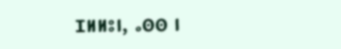ⵊⵍⵍⵓⵏ, ⴰⵙⵙ ⵏ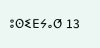ⵓⵙⵉⴹⵢⴰⵚ 13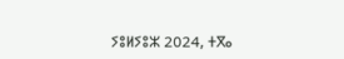ⵢⵓⵍⵢⵓⵣ 2024, ⵜⴳⴰ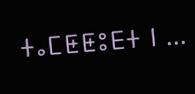ⵜⴰⵎⵟⵟⵓⴹⵜ ⵏ ...